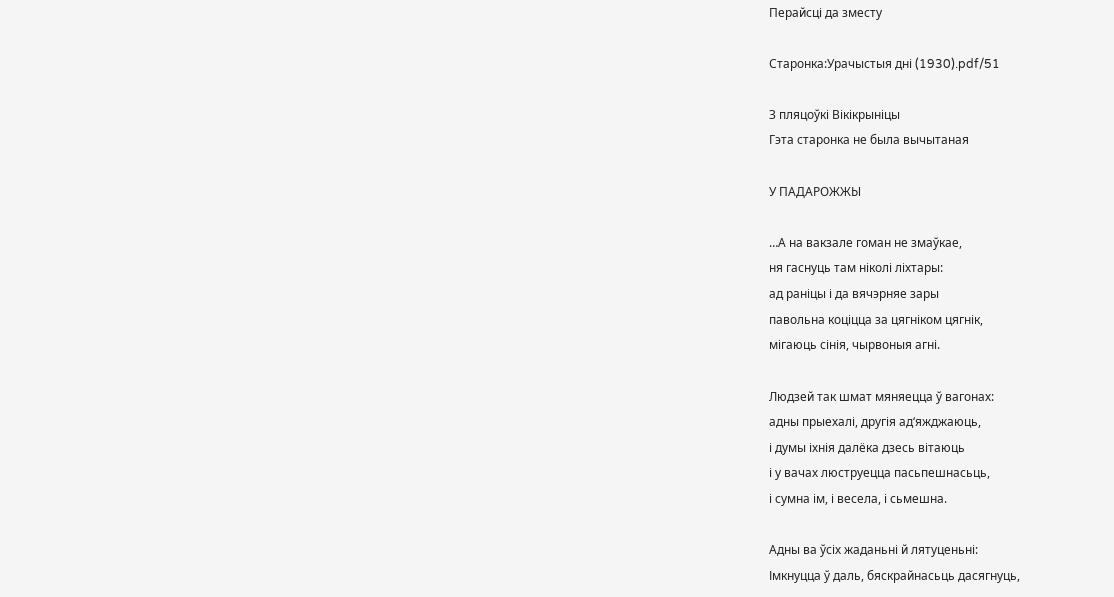Перайсці да зместу

Старонка:Урачыстыя дні (1930).pdf/51

З пляцоўкі Вікікрыніцы
Гэта старонка не была вычытаная

У ПАДАРОЖЖЫ

…А на вакзале гоман не змаўкае,
ня гаснуць там ніколі ліхтары:
ад раніцы і да вячэрняе зары
павольна коціцца за цягніком цягнік,
мігаюць сінія, чырвоныя агні.

Людзей так шмат мяняецца ў вагонах:
адны прыехалі, другія ад‘яжджаюць,
і думы іхнія далёка дзесь вітаюць
і у вачах люструецца пасьпешнасьць,
і сумна ім, і весела, і сьмешна.

Адны ва ўсіх жаданьні й лятуценьні:
Імкнуцца ў даль, бяскрайнасьць дасягнуць,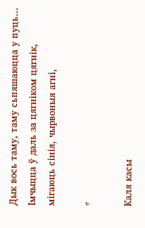Дык вось таму, таму сьпяшаюцца у пуць…
Імчыцца ў даль за цягніком цягнік,
мігаюць сінія, чырвоныя агні,

*

Каля касы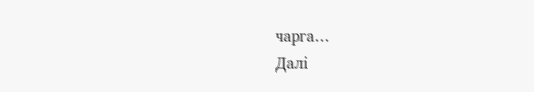чарга…
Далі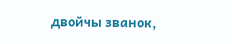двойчы званок,